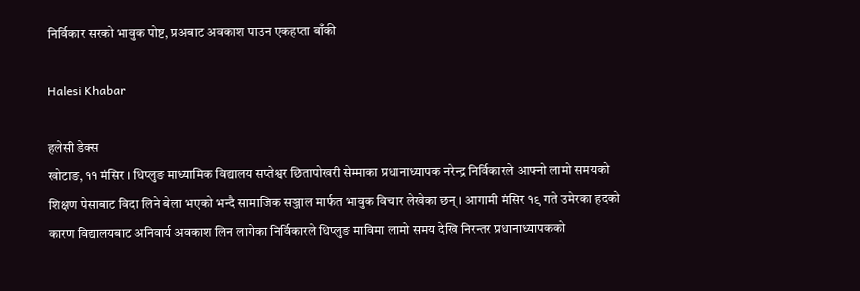निर्विकार सरको भावुक पोष्ट, प्रअबाट अवकाश पाउन एकहप्ता बाँकी

Halesi Khabar

हलेसी डेक्स
खोटाङ, ११ मंसिर । धिप्लुङ माध्यामिक विद्यालय सप्तेश्वर छितापोखरी सेम्माका प्रधानाध्यापक नरेन्द्र निर्विकारले आफ्नो लामो समयको शिक्षण पेसाबाट विदा लिने बेला भएको भन्दै सामाजिक सञ्जाल मार्फत भावुक विचार लेखेका छन् । आगामी मंसिर १९ गते उमेरका हदको कारण विद्यालयबाट अनिवार्य अवकाश लिन लागेका निर्विकारले धिप्लुङ माविमा लामो समय देखि निरन्तर प्रधानाध्यापकको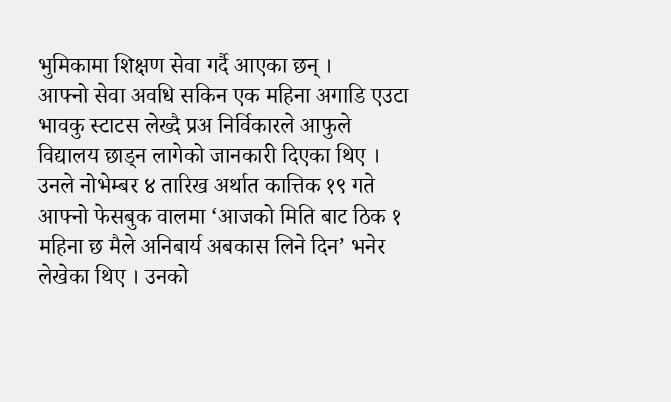भुमिकामा शिक्षण सेवा गर्दै आएका छन् ।
आफ्नो सेवा अवधि सकिन एक महिना अगाडि एउटा भावकु स्टाटस लेख्दै प्रअ निर्विकारले आफुले विद्यालय छाड्न लागेको जानकारी दिएका थिए । उनले नोभेम्बर ४ तारिख अर्थात कात्तिक १९ गते आफ्नो फेसबुक वालमा ‘आजको मिति बाट ठिक १ महिना छ मैले अनिबार्य अबकास लिने दिन’ भनेर लेखेका थिए । उनको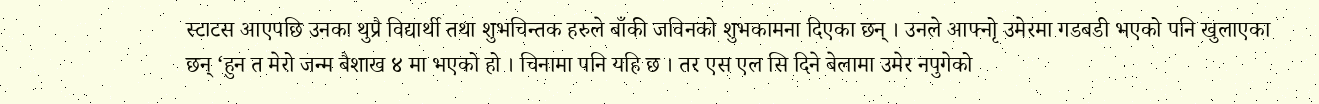स्टाटस आएपछि उनका थुप्रै विद्यार्थी तथा शुभचिन्तक हरुले बाँकी जविनको शुभकामना दिएका छन् । उनले आफ्नोृ उमेरमा गडबडी भएको पनि खुलाएका छन् ‘हुन त मेरो जन्म बैशाख ४ मा भएको हो । चिनामा पनि यहि छ । तर एस एल सि दिने बेलामा उमेर नपुगेको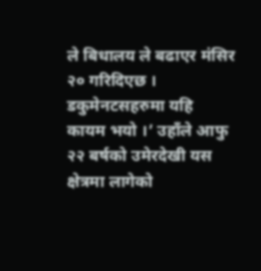ले बिधालय ले बढाएर मंसिर २० गरिदिएछ । डकुमेनटसहरुमा यहि कायम भयो ।’ उहाँले आफु २२ बर्षको उमेरदेखी यस क्षेत्रमा लागेको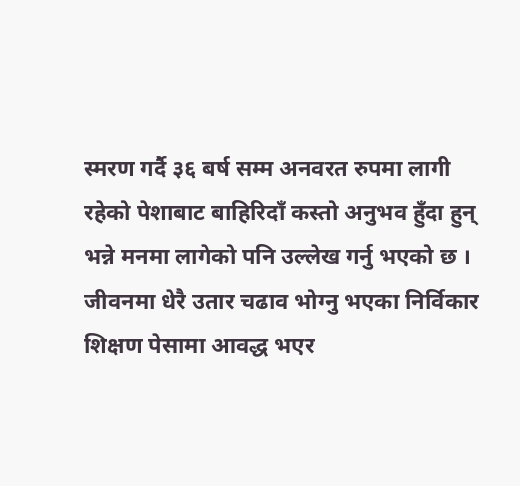स्मरण गर्दै ३६ बर्ष सम्म अनवरत रुपमा लागी रहेको पेशाबाट बाहिरिदाँ कस्तो अनुभव हुँदा हुन् भन्ने मनमा लागेको पनि उल्लेख गर्नु भएको छ ।
जीवनमा धेरै उतार चढाव भोग्नु भएका निर्विकार शिक्षण पेसामा आवद्ध भएर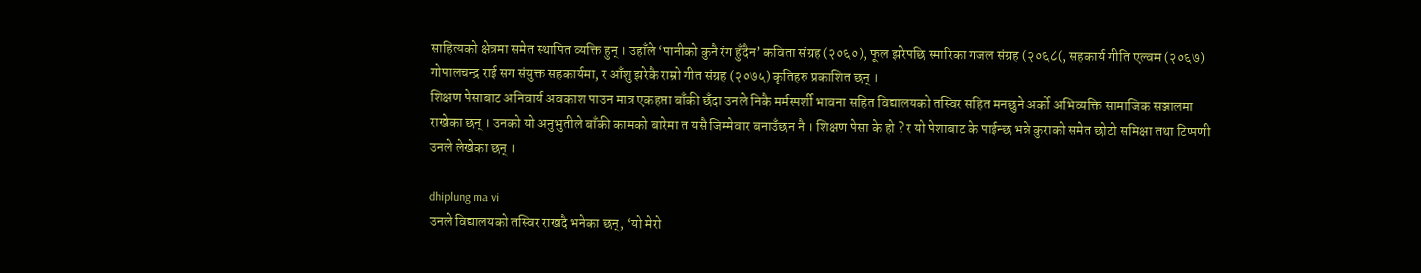साहित्यको क्षेत्रमा समेत स्थापित व्यक्ति हुन् । उहाँले ‘पानीको कुनै रंग हुँदैन’ कविता संग्रह (२०६०), फूल झरेपछि स्मारिका गजल संग्रह (२०६८(, सहकार्य गीति एल्वम (२०६७) गोपालचन्द्र राई सग संयुक्त सहकार्यमा, र आँशु झरेकै राम्रो गीत संग्रह (२०७५) कृतिहरु प्रकाशित छन् ।
शिक्षण पेसाबाट अनिवार्य अवकाश पाउन मात्र एकहप्ता बाँकी छँदा उनले निकै मर्मस्पर्शी भावना सहित विद्यालयको तस्विर सहित मनछुने अर्को अभिव्यक्ति सामाजिक सञ्जालमा राखेका छन् । उनको यो अनुभुतीले बाँकी कामको बारेमा त यसै जिम्मेवार बनाउँछन नै । शिक्षण पेसा के हो ? र यो पेशाबाट के पाईन्छ भन्ने कुराको समेत छोटो समिक्षा तथा टिप्पणी उनले लेखेका छन् ।

dhiplung ma vi
उनले विद्यालयको तस्विर राखदै भनेका छन्, ‘यो मेरो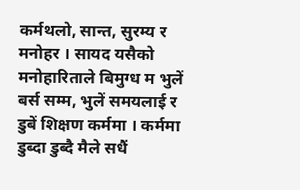कर्मथलो, सान्त, सुरम्य र मनोहर । सायद यसैको मनोहारिताले बिमुग्ध म भुलें बर्स सम्म, भुलें समयलाई र डुबें शिक्षण कर्ममा । कर्ममा डुब्दा डुब्दै मैले सधैं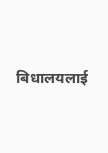बिधालयलाई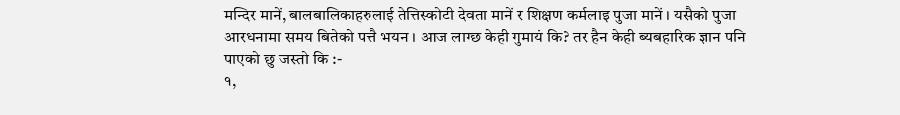मन्दिर मानें, बालबालिकाहरुलाई तेत्तिस्कोटी देवता मानें र शिक्षण कर्मलाइ पुजा मानें । यसैको पुजा आरधनामा समय बितेको पत्तै भयन । आज लाग्छ केही गुमायं कि? तर हैन केही ब्यबहारिक ज्ञान पनि पाएको छु जस्तो कि :-
१,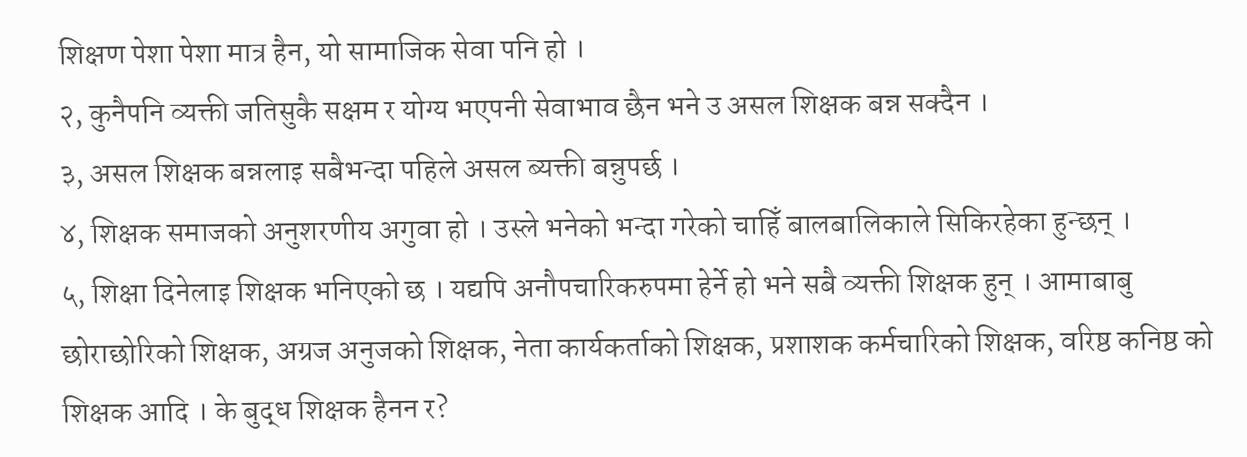शिक्षण पेशा पेशा मात्र हैन, यो सामाजिक सेवा पनि हो ।
२, कुनैपनि व्यक्ती जतिसुकै सक्षम र योग्य भएपनी सेवाभाव छैन भने उ असल शिक्षक बन्न सक्दैन ।
३, असल शिक्षक बन्नलाइ सबैभन्दा पहिले असल ब्यक्ती बन्नुपर्छ ।
४, शिक्षक समाजको अनुशरणीय अगुवा हो । उस्ले भनेको भन्दा गरेको चाहिँ बालबालिकाले सिकिरहेका हुन्छन् ।
५, शिक्षा दिनेलाइ शिक्षक भनिएको छ । यद्यपि अनौपचारिकरुपमा हेर्ने हो भने सबै व्यक्ती शिक्षक हुन् । आमाबाबु छोराछोरिको शिक्षक, अग्रज अनुजको शिक्षक, नेता कार्यकर्ताको शिक्षक, प्रशाशक कर्मचारिको शिक्षक, वरिष्ठ कनिष्ठ को शिक्षक आदि । के बुद्ध शिक्षक हैनन र?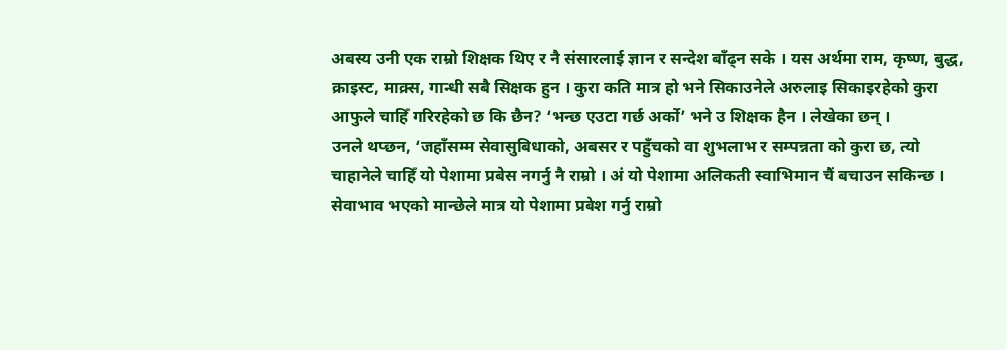अबस्य उनी एक राम्रो शिक्षक थिए र नै संसारलाई ज्ञान र सन्देश बाँढ्न सके । यस अर्थमा राम, कृष्ण, बुद्ध, क्राइस्ट, माक्र्स, गान्धी सबै सिक्षक हुन । कुरा कति मात्र हो भने सिकाउनेले अरुलाइ सिकाइरहेको कुरा आफुले चाहिँ गरिरहेको छ कि छैन? ‘भन्छ एउटा गर्छ अर्को’ भने उ शिक्षक हैन । लेखेका छन् ।
उनले थप्छन, ‘जहाँसम्म सेवासुबिधाको, अबसर र पहुँचको वा शुभलाभ र सम्पन्नता को कुरा छ, त्यो चाहानेले चाहिँ यो पेशामा प्रबेस नगर्नु नै राम्रो । अं यो पेशामा अलिकती स्वाभिमान चैं बचाउन सकिन्छ । सेवाभाव भएको मान्छेले मात्र यो पेशामा प्रबेश गर्नु राम्रो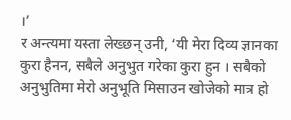।’
र अन्त्यमा यस्ता लेख्छन् उनी, ‘यी मेरा दिव्य ज्ञानका कुरा हैनन, सबैले अनुभुत गरेका कुरा हुन । सबैको अनुभुतिमा मेरो अनुभूति मिसाउन खोजेको मात्र हो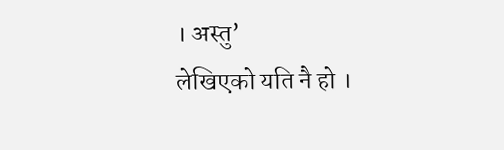। अस्तु’
लेखिएको यति नै हो ।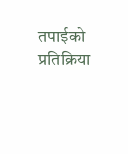तपाईको प्रतिक्रिया